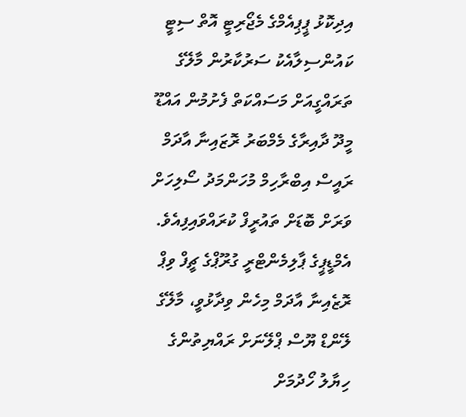އިދިކޮޅު ޕީޕިއެމްގެ މެޖޯރިޓީ އޮތް ސިޓީ ކައުންސިލާއެކު ސަރުކާރުން މާލޭގެ ތަރައްގީއަށް މަސައްކަތް ފެށުމުން އައްޑޫ މީދޫ ދާއިރާގެ މެމްބަރު ރޮޒައިނާ އާދަމް ރައީސް އިބްރާހިމް މުހަންމަދު ސޯލިހަށް ވަރަށް ބޮޑަށް ތައުރީފް ކުރައްވައިފިއެވެ.
އެމްޑީޕީގެ ޕާލިމެންޓްރީ ގުރޫޕްގެ ޗީފް ވިޕް ރޮޒެއިނާ އާދަމް މިހެން ވިދާޅުވީ، މާލޭގެ ލޭންޑް ޔޫސް ޕްލޭނަށް ރައްޔިތުންގެ ހިޔާލު ހޯދުމަށް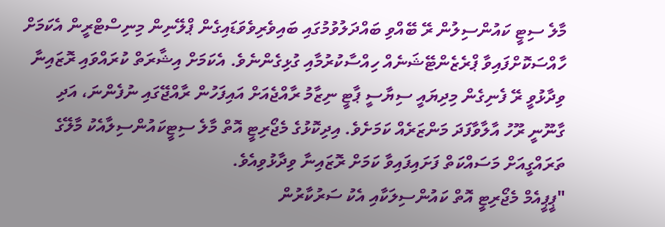މާލެ ސިޓީ ކައުންސިލުން ރޭ ބޭއްވި ބައްދަލުވުމުގައި ބައިވެރިވެވަޑައިގެން ޕްލޭނިން މިނިސްޓްރީން އެކަމަށް ހާއްސަކޮށްފައިވާ ޕްރެޒެންޓޭޝަނެއް ހިއްސާކުރުމާއި ގުޅިގެންނެވެ. އެކަމަށް އިޝާރަތް ކުރައްވައި ރޮޒައިނާ ވިދާޅުވީ ރޭ ފެނިގެން މިދިޔައީ ސިޔާސީ ޕާޓީ ނިޒާމު ރާއްޖެއަށް އައިފަހުން ރާއްޖޭގައި ނުފެންނަ، އަދި ގާނޫނީ ރޫހު އާލާވާފަދަ މަންޒަރެއް ކަމަށެވެ. އިދިކޮޅުގެ މެޖޯރިޓީ އޮތް މާލެ ސިޓީކައުންސިލާއެކު މާލޭގެ ތަރައްގީއަށް މަސައްކަތް ފަށައިފައިވާ ކަމަށް ރޮޒައިނާ ވިދާޅުވިއެވެ.
"ޕީޕީއެމް މެޖޯރިޓީ އޮތް ކައުންސިލަކާއި އެކު ސަރުކާރުން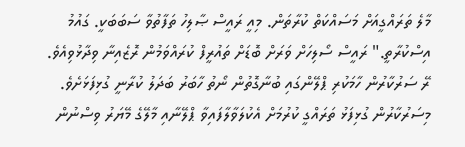މާލެ ތަރައްގީއަށް މަސައްކަތް ކުރާތަން. މިއީ ރައީސް ޞާލިހު ތަފާތުވާ ސަބަބަކީ. ގައުމު އިސްކުރާތީ." ރައީސް ސޯލިހަށް ވަރަށް ބޮޑަށް ތައުރީފް ކުރައްވަމުން ރޮޒެއިނާ ވިދާޅުވިއެވެ.
ރޭ ސަރުކާރުން ހާމަކުރި ޕްލޭންގައި ބުނާގޮތުން ނޯތު ހާބަރު ބަދަލު ކުރާނީ ގުޅިފަޅަށެވެ. މިސަރުކާރުން ގުޅިފަޅު ތަރައްގީ ކުރުމަށް އެކުލަވާލާފައިވާ ޕްލޭނާއި މާލޭގެ މޭޔަރު ވިސްނުން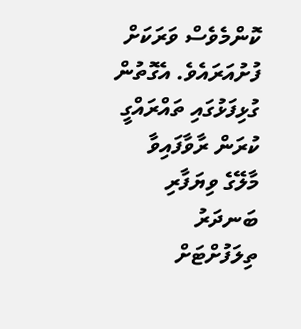ކޮންމެވެސް ވަރަކަށް ފުށުއަރައެވެ. އެގޮތުން ގުޅިފަޅުގައި ތައްރައްގީ ކުރަން ރާވާފައިވާ މާލޭގެ ވިޔަފާރި ބަނދަރު ތިލަފުށްޓަށް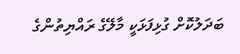ބަދަލުކޮށް ގުޅިފަޅަކީ މާލޭގެ ރައްޔިތުންގެ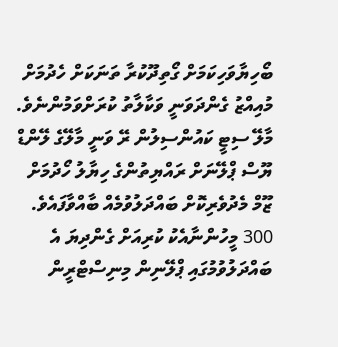ބޯހިޔާވަހިކަމަށް ގޯތިދޫކުރާ ތަނަކަށް ހެދުމަށް މުއިއްޒު ގެންދަވަނީ ވަކާލާތު ކުރަށްވަމުންނެވެ.
މާލޭ ސިޓީ ކައުންސިލުން ރޭ ވަނީ މާލޭގެ ލޭންޑް ޔޫސް ޕްލޭނަށް ރައްޔިތުންގެ ހިޔާލު ހޯދުމަށް ޒޫމް މެދުވެރިކޮށް ބައްދަލުވުމެއް ބާއްވާފައެވެ. 300 މީހުންނާއެކު ކުރިއަށް ގެންދިޔަ އެ ބައްދަލުވުމުގައި ޕްލޭނިން މިނިސްޓްރީން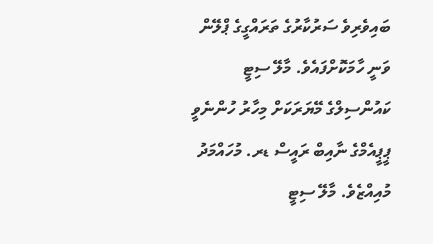ބައިވެރިވެ ސަރުކާރުގެ ތަރައްގީގެ ޕްލޭން ވަނީ ހާމަކޮށްފައެވެ. މާލޭ ސިޓީ ކައުންސިލްގެ މޭޔަރަކަށް މިހާރު ހުންނެވީ ޕީޕީއެމްގެ ނާއިބް ރައީސް ޑރ. މުހައްމަދު މުއިއްޒެވެ. މާލޭ ސިޓީ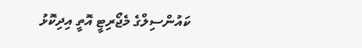ކައުންސިލްގެ މެޖޯރިޓީ އޮތީ އިދިކޮޅު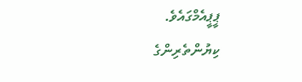ޕީޕީއެމްގައެވެ.
ކިޔުންތެރިންގެ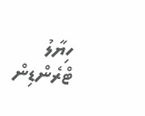ހިޔާލު
ޓްރެންޑިން